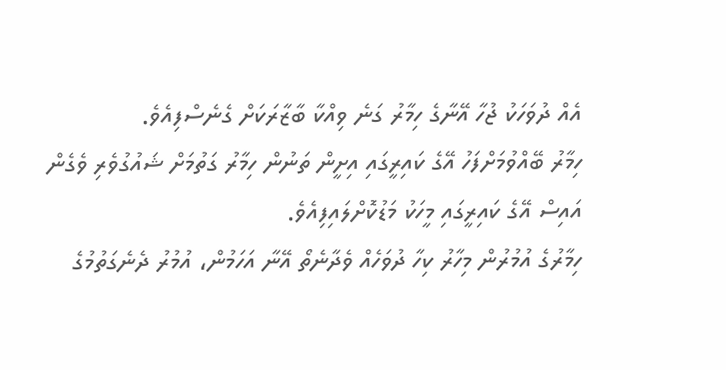އެއް ދުވަހަކު ޖުހާ އޭނާގެ ހިމާރު ގަނެ ވިއްކާ ބާޒާރަކަށް ގެނެސްފިއެވެ.
ހިމާރު ބޭއްވުމަށްފަހު އޭގެ ކައިރީގައި އިށީން ތަނުން ހިމާރު ގަތުމަށް ޝައުގުވެރި ވެގެން އައިސް އޭގެ ކައިރީގައި މީހަކު މަޑުކޮށްލައިފިއެވެ.
ހިމާރުގެ އުމުރުން މިހާރު ކިހާ ދުވަހެއް ވެދާނެތޯ އޭނާ އަހަމުން، އުމުރު ދެނެގަތުމުގެ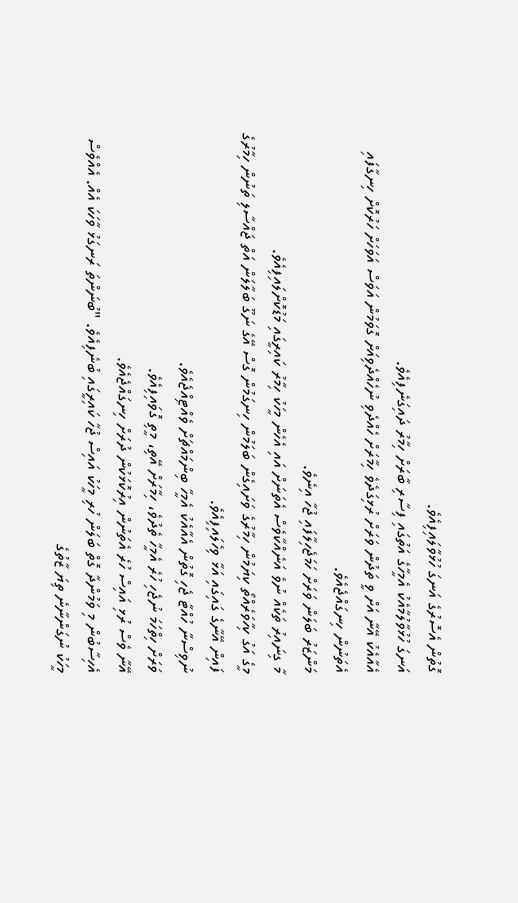ގޮތުން އެސޮރުގެ އަނގަ ހުޅުވާލައިފިއެވެ.
އަނގަ ހުޅުވާލުމާއެކު އެމީހާގެ އަތުގައި ފިސާރި ބާރަށް ހިމާރު ދައިގަނެފިއެވެ.
އެއާއެކު އޭނާ އަށް ވީ ތަދުން ވަރަށް ރުޅިގަދެވެ ހިމާރަށް ހެއްދެވި ނުހެއްދެވިއަށް ގޮވަމުން އަވަސް އަވަހަށް ހަރުކޮށް ހިނގާފައި އެތަނުން ހިނގައްޖެއެވެ.
މަންޒަރު ބަލަން ވަރަށް ހަމަޖެހިލާފައި ޖުހާ އިނެވެ.
މާ ގިނައިރު ތަކެއް ނުވެ އަނެއްކާވެސް އެތަނަށް އައި އެހެން މީހަކު ހިމާރު ކައިރީގައި މަޑުކޮށްލައިފިއެވެ.
މީގެ އަގު ކިހާވަރެއްތޯ ކިޔަމުން ހިމާރުގެ ވަށައިގެން ބަލަމުން ހިނގަމުން ގޮސް އޭގެ ނަގޫ ބަލާލަން އަތް ޖައްސާލި ތަނުން ހިމާރުގެ ފައިން އޭނާގެ ގައިގައި އަޅާ ވިހެލައިފިއެވެ.
ނުވިސްނާ ހުއްޓާ ޖެހި ގޮތުން އެއާއެކު އެމީހާ ބިންމައްޗަށް ވެއްޓިއްޖެއެވެ.
ވަރަށް ހިތްހަމަ ނުޖެހި ހުރެ އެމީހާ ތެދުވެ، ހިމާރަށް އޭތި، މީތި ގޮވައިފިއެވެ.
އޭނާ ވެސް ރުޅި އައިސް ހުރެ އެތަނުން އިރުކޮޅަކުން ދުރަށް ހިނގައްޖެއެވެ.
އެހިސާބުން މި ވަމުންދާ ގޮތް ބަލަން ހުރި މީހަކު އައިސް ޖުހާ ކައިރީގައި ބުނެފިއެވެ. "ބުނަންތަ ރަނގަޅު ވާހަކަ އެއް. އެއްވެސް މީހަކު ނުގަންނާނެ ތިޔަ ޒާތުގެ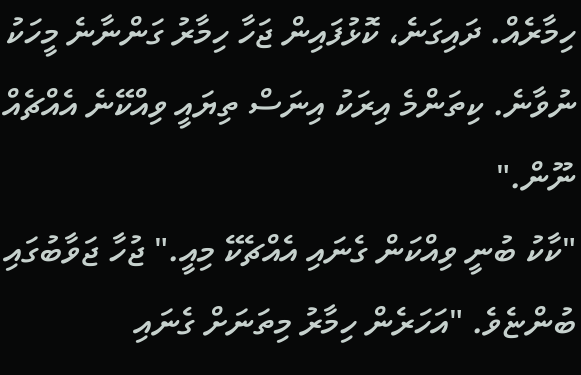ހިމާރެއް. ދައިގަނެ، ކޮޅުފައިން ޖަހާ ހިމާރު ގަންނާނެ މީހަކު ނުވާނެ. ކިތަންމެ އިރަކު އިނަސް ތިޔައީ ވިއްކޭނެ އެއްޗެއް ނޫން."
"ކާކު ބުނީ ވިއްކަން ގެނައި އެއްޗެކޭ މިއީ." ޖުހާ ޖަވާބުގައި ބުންޏެވެ. "އަހަރެން ހިމާރު މިތަނަށް ގެނައި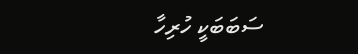ސަބަބަކީ ހުރިހާ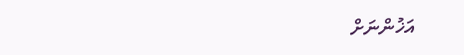އަޚުންނަށް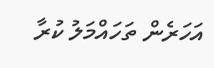އަހަރެން ތަހައްމަލު ކުރާ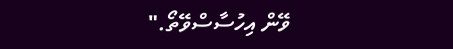ވޭން އިހުސާސްވޭތޯ."